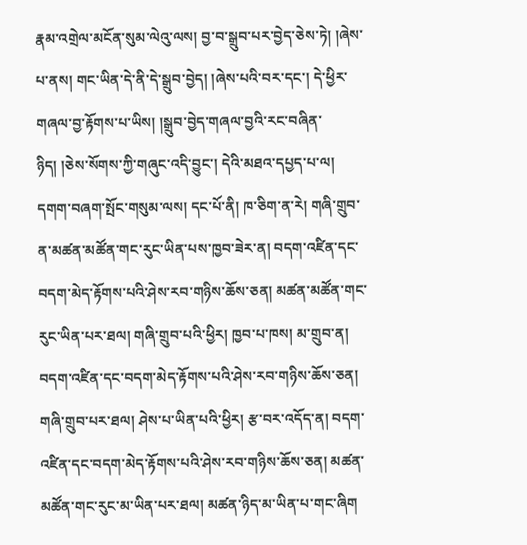རྣམ་འགྲེལ་མངོན་སུམ་ལེའུ་ལས། བྱ་བ་སྒྲུབ་པར་བྱེད་ཅེས་ཏེ། །ཞེས་པ་ནས། གང་ཡིན་དེ་ནི་དེ་སྒྲུབ་བྱེད། །ཞེས་པའི་བར་དང་། དེ་ཕྱིར་གཞལ་བྱ་རྟོགས་པ་ཡིས། །སྒྲུབ་བྱེད་གཞལ་བྱའི་རང་བཞིན་ཉིད། །ཅེས་སོགས་ཀྱི་གཞུང་འདི་བྱུང་། དེའི་མཐའ་དཔྱད་པ་ལ། དགག་བཞག་སྤོང་གསུམ་ལས། དང་པོ་ནི། ཁ་ཅིག་ན་རེ། གཞི་གྲུབ་ན་མཚན་མཚོན་གང་རུང་ཡིན་པས་ཁྱབ་ཟེར་ན། བདག་འཛིན་དང་བདག་མེད་རྟོགས་པའི་ཤེས་རབ་གཉིས་ཆོས་ཅན། མཚན་མཚོན་གང་རུང་ཡིན་པར་ཐལ། གཞི་གྲུབ་པའི་ཕྱིར། ཁྱབ་པ་ཁས། མ་གྲུབ་ན། བདག་འཛིན་དང་བདག་མེད་རྟོགས་པའི་ཤེས་རབ་གཉིས་ཆོས་ཅན། གཞི་གྲུབ་པར་ཐལ། ཤེས་པ་ཡིན་པའི་ཕྱིར། རྩ་བར་འདོད་ན། བདག་འཛིན་དང་བདག་མེད་རྟོགས་པའི་ཤེས་རབ་གཉིས་ཆོས་ཅན། མཚན་མཚོན་གང་རུང་མ་ཡིན་པར་ཐལ། མཚན་ཉིད་མ་ཡིན་པ་གང་ཞིག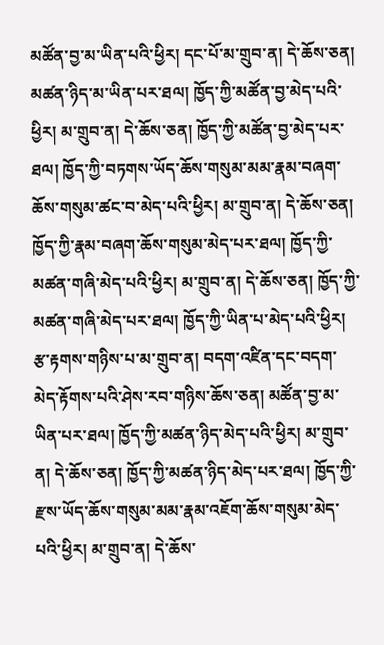མཚོན་བྱ་མ་ཡིན་པའི་ཕྱིར། དང་པོ་མ་གྲུབ་ན། དེ་ཆོས་ཅན། མཚན་ཉིད་མ་ཡིན་པར་ཐལ། ཁྱོད་ཀྱི་མཚོན་བྱ་མེད་པའི་ཕྱིར། མ་གྲུབ་ན། དེ་ཆོས་ཅན། ཁྱོད་ཀྱི་མཚོན་བྱ་མེད་པར་ཐལ། ཁྱོད་ཀྱི་བཏགས་ཡོད་ཆོས་གསུམ་མམ་རྣམ་བཞག་ཆོས་གསུམ་ཚང་བ་མེད་པའི་ཕྱིར། མ་གྲུབ་ན། དེ་ཆོས་ཅན། ཁྱོད་ཀྱི་རྣམ་བཞག་ཆོས་གསུམ་མེད་པར་ཐལ། ཁྱོད་ཀྱི་མཚན་གཞི་མེད་པའི་ཕྱིར། མ་གྲུབ་ན། དེ་ཆོས་ཅན། ཁྱོད་ཀྱི་མཚན་གཞི་མེད་པར་ཐལ། ཁྱོད་ཀྱི་ཡིན་པ་མེད་པའི་ཕྱིར། རྩ་རྟགས་གཉིས་པ་མ་གྲུབ་ན། བདག་འཛིན་དང་བདག་མེད་རྟོགས་པའི་ཤེས་རབ་གཉིས་ཆོས་ཅན། མཚོན་བྱ་མ་ཡིན་པར་ཐལ། ཁྱོད་ཀྱི་མཚན་ཉིད་མེད་པའི་ཕྱིར། མ་གྲུབ་ན། དེ་ཆོས་ཅན། ཁྱོད་ཀྱི་མཚན་ཉིད་མེད་པར་ཐལ། ཁྱོད་ཀྱི་རྫས་ཡོད་ཆོས་གསུམ་མམ་རྣམ་འཇོག་ཆོས་གསུམ་མེད་པའི་ཕྱིར། མ་གྲུབ་ན། དེ་ཆོས་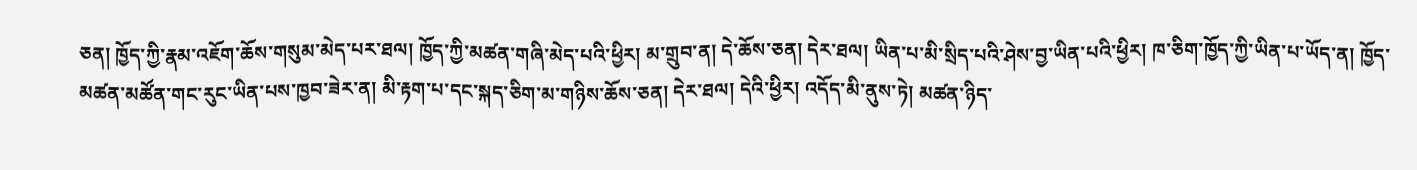ཅན། ཁྱོད་ཀྱི་རྣམ་འཇོག་ཆོས་གསུམ་མེད་པར་ཐལ། ཁྱོད་ཀྱི་མཚན་གཞི་མེད་པའི་ཕྱིར། མ་གྲུབ་ན། དེ་ཆོས་ཅན། དེར་ཐལ། ཡིན་པ་མི་སྲིད་པའི་ཤེས་བྱ་ཡིན་པའི་ཕྱིར། ཁ་ཅིག་ཁྱོད་ཀྱི་ཡིན་པ་ཡོད་ན། ཁྱོད་མཚན་མཚོན་གང་རུང་ཡིན་པས་ཁྱབ་ཟེར་ན། མི་རྟག་པ་དང་སྐད་ཅིག་མ་གཉིས་ཆོས་ཅན། དེར་ཐལ། དེའི་ཕྱིར། འདོད་མི་ནུས་ཏེ། མཚན་ཉིད་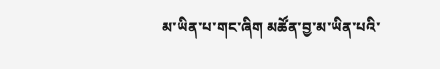མ་ཡིན་པ་གང་ཞིག མཚོན་བྱ་མ་ཡིན་པའི་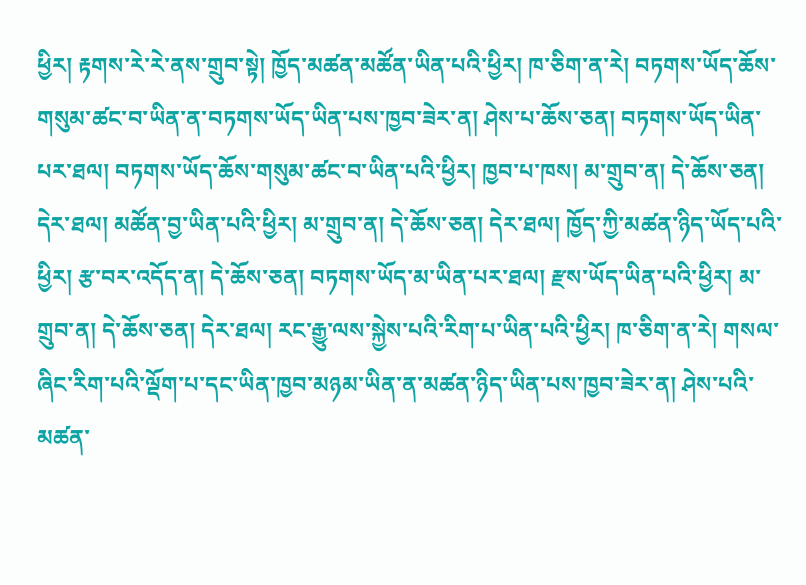ཕྱིར། རྟགས་རེ་རེ་ནས་གྲུབ་སྟེ། ཁྱོད་མཚན་མཚོན་ཡིན་པའི་ཕྱིར། ཁ་ཅིག་ན་རེ། བཏགས་ཡོད་ཆོས་གསུམ་ཚང་བ་ཡིན་ན་བཏགས་ཡོད་ཡིན་པས་ཁྱབ་ཟེར་ན། ཤེས་པ་ཆོས་ཅན། བཏགས་ཡོད་ཡིན་པར་ཐལ། བཏགས་ཡོད་ཆོས་གསུམ་ཚང་བ་ཡིན་པའི་ཕྱིར། ཁྱབ་པ་ཁས། མ་གྲུབ་ན། དེ་ཆོས་ཅན། དེར་ཐལ། མཚོན་བྱ་ཡིན་པའི་ཕྱིར། མ་གྲུབ་ན། དེ་ཆོས་ཅན། དེར་ཐལ། ཁྱོད་ཀྱི་མཚན་ཉིད་ཡོད་པའི་ཕྱིར། རྩ་བར་འདོད་ན། དེ་ཆོས་ཅན། བཏགས་ཡོད་མ་ཡིན་པར་ཐལ། རྫས་ཡོད་ཡིན་པའི་ཕྱིར། མ་གྲུབ་ན། དེ་ཆོས་ཅན། དེར་ཐལ། རང་རྒྱུ་ལས་སྐྱེས་པའི་རིག་པ་ཡིན་པའི་ཕྱིར། ཁ་ཅིག་ན་རེ། གསལ་ཞིང་རིག་པའི་ལྡོག་པ་དང་ཡིན་ཁྱབ་མཉམ་ཡིན་ན་མཚན་ཉིད་ཡིན་པས་ཁྱབ་ཟེར་ན། ཤེས་པའི་མཚན་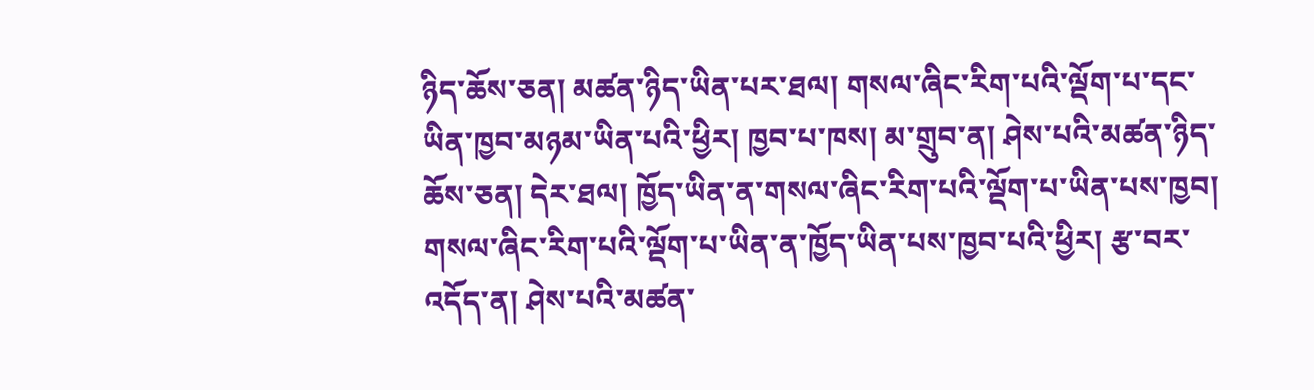ཉིད་ཆོས་ཅན། མཚན་ཉིད་ཡིན་པར་ཐལ། གསལ་ཞིང་རིག་པའི་ལྡོག་པ་དང་ཡིན་ཁྱབ་མཉམ་ཡིན་པའི་ཕྱིར། ཁྱབ་པ་ཁས། མ་གྲུབ་ན། ཤེས་པའི་མཚན་ཉིད་ཆོས་ཅན། དེར་ཐལ། ཁྱོད་ཡིན་ན་གསལ་ཞིང་རིག་པའི་ལྡོག་པ་ཡིན་པས་ཁྱབ། གསལ་ཞིང་རིག་པའི་ལྡོག་པ་ཡིན་ན་ཁྱོད་ཡིན་པས་ཁྱབ་པའི་ཕྱིར། རྩ་བར་འདོད་ན། ཤེས་པའི་མཚན་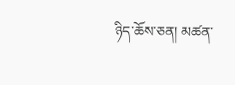ཉིད་ཆོས་ཅན། མཚན་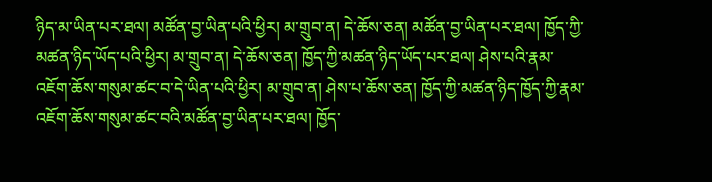ཉིད་མ་ཡིན་པར་ཐལ། མཚོན་བྱ་ཡིན་པའི་ཕྱིར། མ་གྲུབ་ན། དེ་ཆོས་ཅན། མཚོན་བྱ་ཡིན་པར་ཐལ། ཁྱོད་ཀྱི་མཚན་ཉིད་ཡོད་པའི་ཕྱིར། མ་གྲུབ་ན། དེ་ཆོས་ཅན། ཁྱོད་ཀྱི་མཚན་ཉིད་ཡོད་པར་ཐལ། ཤེས་པའི་རྣམ་འཇོག་ཆོས་གསུམ་ཚང་བ་དེ་ཡིན་པའི་ཕྱིར། མ་གྲུབ་ན། ཤེས་པ་ཆོས་ཅན། ཁྱོད་ཀྱི་མཚན་ཉིད་ཁྱོད་ཀྱི་རྣམ་འཇོག་ཆོས་གསུམ་ཚང་བའི་མཚོན་བྱ་ཡིན་པར་ཐལ། ཁྱོད་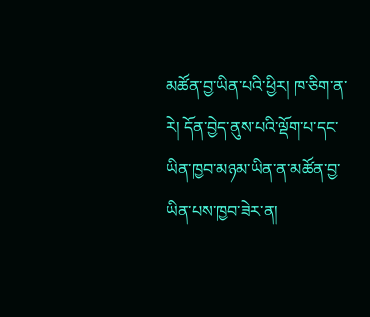མཚོན་བྱ་ཡིན་པའི་ཕྱིར། ཁ་ཅིག་ན་རེ། དོན་བྱེད་ནུས་པའི་ལྡོག་པ་དང་ཡིན་ཁྱབ་མཉམ་ཡིན་ན་མཚོན་བྱ་ཡིན་པས་ཁྱབ་ཟེར་ན།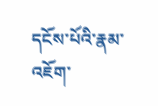དངོས་པོའི་རྣམ་འཇོག་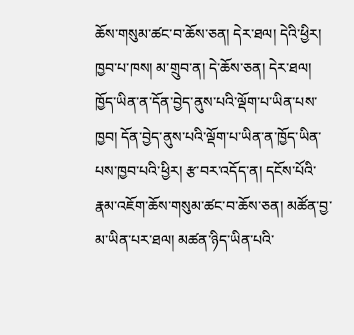ཆོས་གསུམ་ཚང་བ་ཆོས་ཅན། དེར་ཐལ། དེའི་ཕྱིར། ཁྱབ་པ་ཁས། མ་གྲུབ་ན། དེ་ཆོས་ཅན། དེར་ཐལ། ཁྱོད་ཡིན་ན་དོན་བྱེད་ནུས་པའི་ལྡོག་པ་ཡིན་པས་ཁྱབ། དོན་བྱེད་ནུས་པའི་ལྡོག་པ་ཡིན་ན་ཁྱོད་ཡིན་པས་ཁྱབ་པའི་ཕྱིར། རྩ་བར་འདོད་ན། དངོས་པོའི་རྣམ་འཇོག་ཆོས་གསུམ་ཚང་བ་ཆོས་ཅན། མཚོན་བྱ་མ་ཡིན་པར་ཐལ། མཚན་ཉིད་ཡིན་པའི་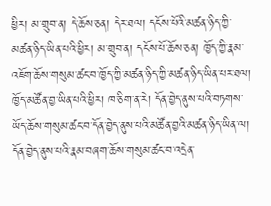ཕྱིར། མ་གྲུབ་ན། དེ་ཆོས་ཅན། དེར་ཐལ། དངོས་པོའི་མཚན་ཉིད་ཀྱི་མཚན་ཉིད་ཡིན་པའི་ཕྱིར། མ་གྲུབ་ན། དངོས་པོ་ཆོས་ཅན། ཁྱོད་ཀྱི་རྣམ་འཇོག་ཆོས་གསུམ་ཚང་བ་ཁྱོད་ཀྱི་མཚན་ཉིད་ཀྱི་མཚན་ཉིད་ཡིན་པར་ཐལ། ཁྱོད་མཚོན་བྱ་ཡིན་པའི་ཕྱིར། ཁ་ཅིག་ན་རེ། དོན་བྱེད་ནུས་པའི་བཏགས་ཡོད་ཆོས་གསུམ་ཚང་བ་དོན་བྱེད་ནུས་པའི་མཚོན་བྱའི་མཚན་ཉིད་ཡིན་ལ། དོན་བྱེད་ནུས་པའི་རྣམ་བཞག་ཆོས་གསུམ་ཚང་བ་འདྲེན་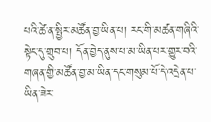པའི་ཚེ་ན་སྤྱིར་མཚོན་བྱ་ཡིན་པ། རང་གི་མཚན་གཞིའི་སྟེང་དུ་གྲུབ་པ། དོན་བྱེད་ནུས་པ་མ་ཡིན་པར་གྱུར་བའི་གཞན་གྱི་མཚོན་བྱ་མ་ཡིན་དང་གསུམ་པོ་དེ་འདྲེན་པ་ཡིན་ཟེར་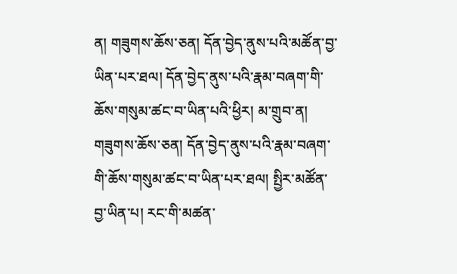ན། གཟུགས་ཆོས་ཅན། དོན་བྱེད་ནུས་པའི་མཚོན་བྱ་ཡིན་པར་ཐལ། དོན་བྱེད་ནུས་པའི་རྣམ་བཞག་གི་ཆོས་གསུམ་ཚང་བ་ཡིན་པའི་ཕྱིར། མ་གྲུབ་ན། གཟུགས་ཆོས་ཅན། དོན་བྱེད་ནུས་པའི་རྣམ་བཞག་གི་ཆོས་གསུམ་ཚང་བ་ཡིན་པར་ཐལ། སྤྱིར་མཚོན་བྱ་ཡིན་པ། རང་གི་མཚན་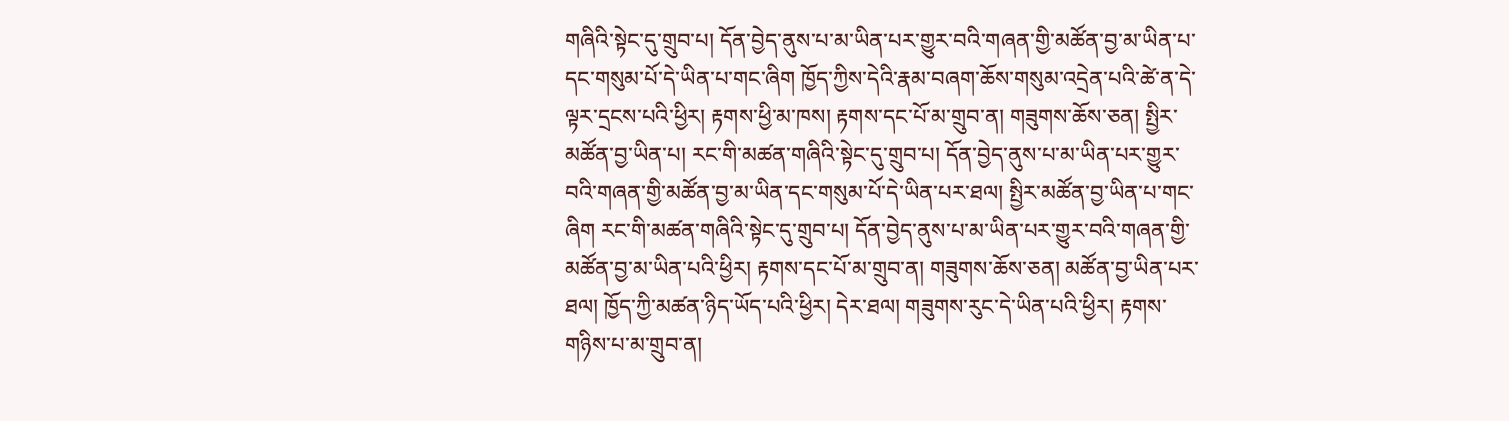གཞིའི་སྟེང་དུ་གྲུབ་པ། དོན་བྱེད་ནུས་པ་མ་ཡིན་པར་གྱུར་བའི་གཞན་གྱི་མཚོན་བྱ་མ་ཡིན་པ་དང་གསུམ་པོ་དེ་ཡིན་པ་གང་ཞིག ཁྱོད་ཀྱིས་དེའི་རྣམ་བཞག་ཆོས་གསུམ་འདྲེན་པའི་ཚེ་ན་དེ་ལྟར་དྲངས་པའི་ཕྱིར། རྟགས་ཕྱི་མ་ཁས། རྟགས་དང་པོ་མ་གྲུབ་ན། གཟུགས་ཆོས་ཅན། སྤྱིར་མཚོན་བྱ་ཡིན་པ། རང་གི་མཚན་གཞིའི་སྟེང་དུ་གྲུབ་པ། དོན་བྱེད་ནུས་པ་མ་ཡིན་པར་གྱུར་བའི་གཞན་གྱི་མཚོན་བྱ་མ་ཡིན་དང་གསུམ་པོ་དེ་ཡིན་པར་ཐལ། སྤྱིར་མཚོན་བྱ་ཡིན་པ་གང་ཞིག རང་གི་མཚན་གཞིའི་སྟེང་དུ་གྲུབ་པ། དོན་བྱེད་ནུས་པ་མ་ཡིན་པར་གྱུར་བའི་གཞན་གྱི་མཚོན་བྱ་མ་ཡིན་པའི་ཕྱིར། རྟགས་དང་པོ་མ་གྲུབ་ན། གཟུགས་ཆོས་ཅན། མཚོན་བྱ་ཡིན་པར་ཐལ། ཁྱོད་ཀྱི་མཚན་ཉིད་ཡོད་པའི་ཕྱིར། དེར་ཐལ། གཟུགས་རུང་དེ་ཡིན་པའི་ཕྱིར། རྟགས་གཉིས་པ་མ་གྲུབ་ན།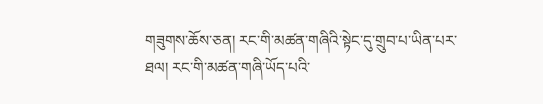གཟུགས་ཆོས་ཅན། རང་གི་མཚན་གཞིའི་སྟེང་དུ་གྲུབ་པ་ཡིན་པར་ཐལ། རང་གི་མཚན་གཞི་ཡོད་པའི་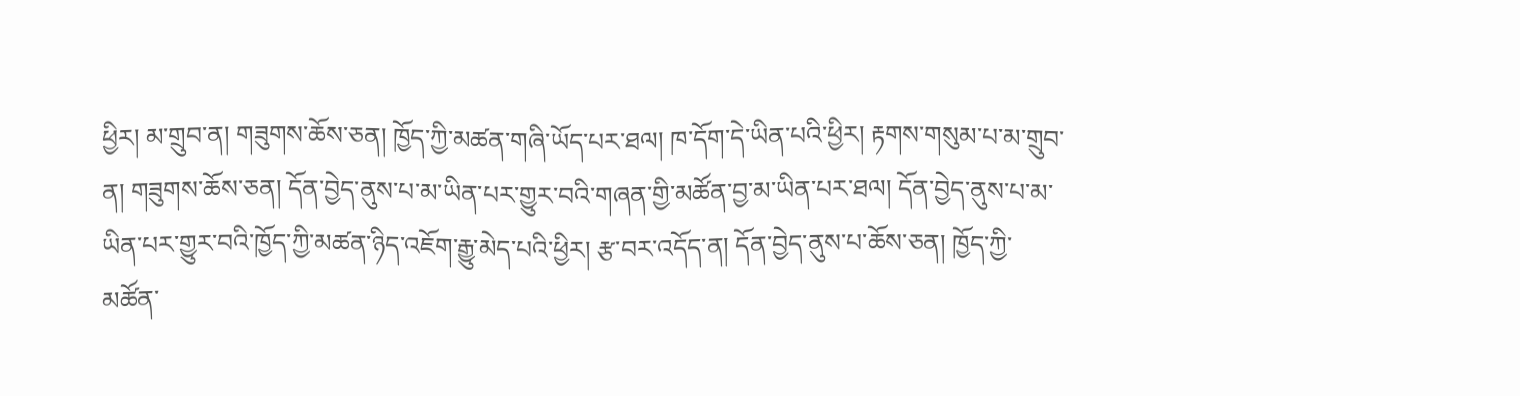ཕྱིར། མ་གྲུབ་ན། གཟུགས་ཆོས་ཅན། ཁྱོད་ཀྱི་མཚན་གཞི་ཡོད་པར་ཐལ། ཁ་དོག་དེ་ཡིན་པའི་ཕྱིར། རྟགས་གསུམ་པ་མ་གྲུབ་ན། གཟུགས་ཆོས་ཅན། དོན་བྱེད་ནུས་པ་མ་ཡིན་པར་གྱུར་བའི་གཞན་གྱི་མཚོན་བྱ་མ་ཡིན་པར་ཐལ། དོན་བྱེད་ནུས་པ་མ་ཡིན་པར་གྱུར་བའི་ཁྱོད་ཀྱི་མཚན་ཉིད་འཇོག་རྒྱུ་མེད་པའི་ཕྱིར། རྩ་བར་འདོད་ན། དོན་བྱེད་ནུས་པ་ཆོས་ཅན། ཁྱོད་ཀྱི་མཚོན་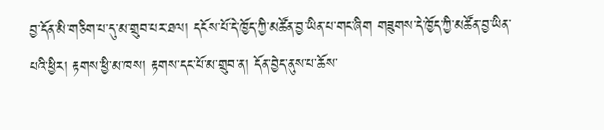བྱ་དོན་མི་གཅིག་པ་དུ་མ་གྲུབ་པར་ཐལ། དངོས་པོ་དེ་ཁྱོད་ཀྱི་མཚོན་བྱ་ཡིན་པ་གང་ཞིག གཟུགས་དེ་ཁྱོད་ཀྱི་མཚོན་བྱ་ཡིན་པའི་ཕྱིར། རྟགས་ཕྱི་མ་ཁས། རྟགས་དང་པོ་མ་གྲུབ་ན། དོན་བྱེད་ནུས་པ་ཆོས་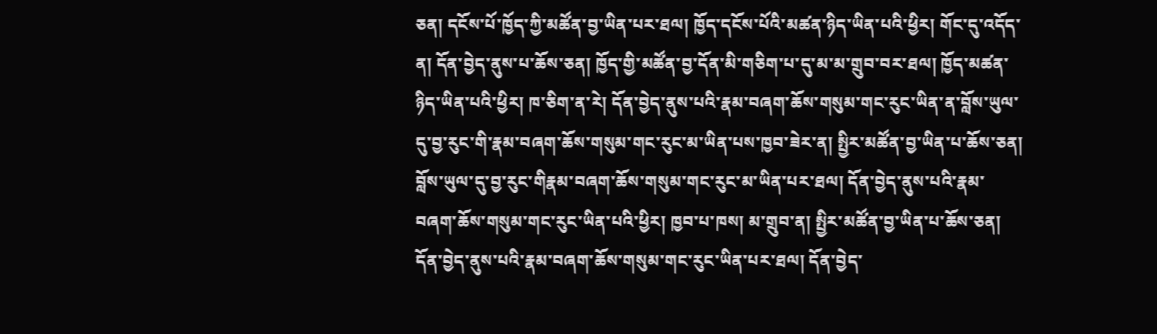ཅན། དངོས་པོ་ཁྱོད་ཀྱི་མཚོན་བྱ་ཡིན་པར་ཐལ། ཁྱོད་དངོས་པོའི་མཚན་ཉིད་ཡིན་པའི་ཕྱིར། གོང་དུ་འདོད་ན། དོན་བྱེད་ནུས་པ་ཆོས་ཅན། ཁྱོད་གྱི་མཚོན་བྱ་དོན་མི་གཅིག་པ་དུ་མ་མ་གྲུབ་བར་ཐལ། ཁྱོད་མཚན་ཉིད་ཡིན་པའི་ཕྱིར། ཁ་ཅིག་ན་རེ། དོན་བྱེད་ནུས་པའི་རྣམ་བཞག་ཆོས་གསུམ་གང་རུང་ཡིན་ན་བློས་ཡུལ་དུ་བྱ་རུང་གི་རྣམ་བཞག་ཆོས་གསུམ་གང་རུང་མ་ཡིན་པས་ཁྱབ་ཟེར་ན། སྤྱིར་མཚོན་བྱ་ཡིན་པ་ཆོས་ཅན། བློས་ཡུལ་དུ་བྱ་རུང་གིརྣམ་བཞག་ཆོས་གསུམ་གང་རུང་མ་ཡིན་པར་ཐལ། དོན་བྱེད་ནུས་པའི་རྣམ་བཞག་ཆོས་གསུམ་གང་རུང་ཡིན་པའི་ཕྱིར། ཁྱབ་པ་ཁས། མ་གྲུབ་ན། སྤྱིར་མཚོན་བྱ་ཡིན་པ་ཆོས་ཅན། དོན་བྱེད་ནུས་པའི་རྣམ་བཞག་ཆོས་གསུམ་གང་རུང་ཡིན་པར་ཐལ། དོན་བྱེད་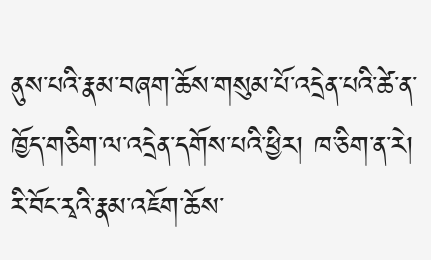ནུས་པའི་རྣམ་བཞག་ཆོས་གསུམ་པོ་འདྲེན་པའི་ཚེ་ན་ཁྱོད་གཅིག་ལ་འདྲེན་དགོས་པའི་ཕྱིར། ཁ་ཅིག་ན་རེ། རི་བོང་རྭའི་རྣམ་འཇོག་ཆོས་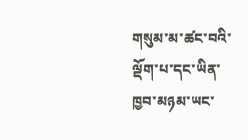གསུམ་མ་ཚང་བའི་ལྡོག་པ་དང་ཡིན་ཁྱབ་མཉམ་ཡང་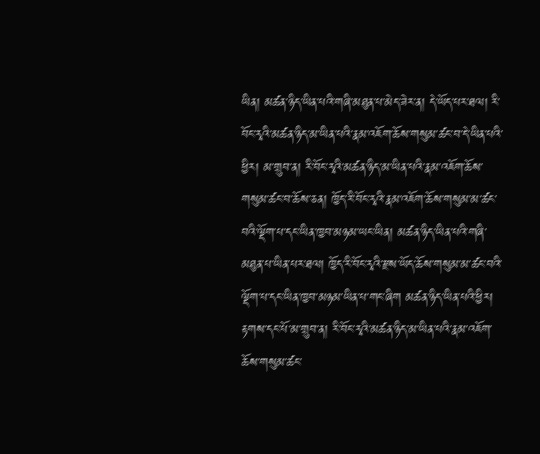ཡིན། མཚན་ཉིད་ཡིན་པའི་གཞི་མཐུན་པ་མེད་ཟེར་ན། དེ་ཡོད་པར་ཐལ། རི་བོང་རྭའི་མཚན་ཉིད་མ་ཡིན་པའི་རྣམ་འཇོག་ཆོས་གསུམ་ཚང་བ་དེ་ཡིན་པའི་ཕྱིར། མ་གྲུབ་ན། རི་བོང་རྭའི་མཚན་ཉིད་མ་ཡིན་པའི་རྣམ་འཇོག་ཆོས་གསུམ་ཚང་བ་ཆོས་ཅན། ཁྱོད་རི་བོང་རྭའི་རྣམ་འཇོག་ཆོས་གསུམ་མ་ཚང་བའི་ལྡོག་པ་དང་ཡིན་ཁྱབ་མཉམ་ཡང་ཡིན། མཚན་ཉིད་ཡིན་པའི་གཞི་མཐུན་པ་ཡིན་པར་ཐལ། ཁྱོད་རི་བོང་རྭའི་རྫས་ཡོད་ཆོས་གསུམ་མ་ཚང་བའི་ལྡོག་པ་དང་ཡིན་ཁྱབ་མཉམ་ཡིན་པ་གང་ཞིག མཚན་ཉིད་ཡིན་པའི་ཕྱིར། རྟགས་དང་པོ་མ་གྲུབ་ན། རི་བོང་རྭའི་མཚན་ཉིད་མ་ཡིན་པའི་རྣམ་འཇོག་ཆོས་གསུམ་ཚང་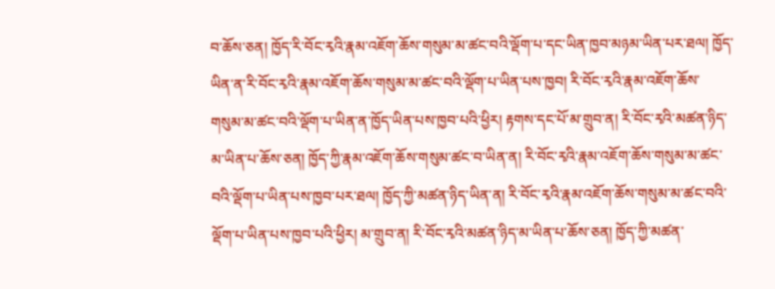བ་ཆོས་ཅན། ཁྱོད་རི་བོང་རྭའི་རྣམ་འཇོག་ཆོས་གསུམ་མ་ཚང་བའི་ལྡོག་པ་དང་ཡིན་ཁྱབ་མཉམ་ཡིན་པར་ཐལ། ཁྱོད་ཡིན་ན་རི་བོང་རྭའི་རྣམ་འཇོག་ཆོས་གསུམ་མ་ཚང་བའི་ལྡོག་པ་ཡིན་པས་ཁྱབ། རི་བོང་རྭའི་རྣམ་འཇོག་ཆོས་གསུམ་མ་ཚང་བའི་ལྡོག་པ་ཡིན་ན་ཁྱོད་ཡིན་པས་ཁྱབ་པའི་ཕྱིར། རྟགས་དང་པོ་མ་གྲུབ་ན། རི་བོང་རྭའི་མཚན་ཉིད་མ་ཡིན་པ་ཆོས་ཅན། ཁྱོད་ཀྱི་རྣམ་འཇོག་ཆོས་གསུམ་ཚང་བ་ཡིན་ན། རི་བོང་རྭའི་རྣམ་འཇོག་ཆོས་གསུམ་མ་ཚང་བའི་ལྡོག་པ་ཡིན་པས་ཁྱབ་པར་ཐལ། ཁྱོད་ཀྱི་མཚན་ཉིད་ཡིན་ན། རི་བོང་རྭའི་རྣམ་འཇོག་ཆོས་གསུམ་མ་ཚང་བའི་ལྡོག་པ་ཡིན་པས་ཁྱབ་པའི་ཕྱིར། མ་གྲུབ་ན། རི་བོང་རྭའི་མཚན་ཉིད་མ་ཡིན་པ་ཆོས་ཅན། ཁྱོད་ཀྱི་མཚན་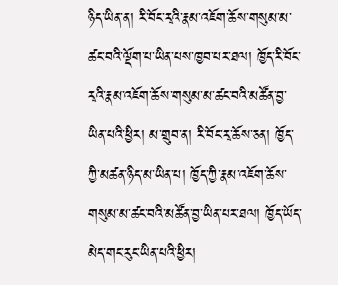ཉིད་ཡིན་ན། རི་བོང་རྭའི་རྣམ་འཇོག་ཆོས་གསུམ་མ་ཚང་བའི་ལྡོག་པ་ཡིན་པས་ཁྱབ་པར་ཐལ། ཁྱོད་རི་བོང་རྭའི་རྣམ་འཇོག་ཆོས་གསུམ་མ་ཚང་བའི་མཚོན་བྱ་ཡིན་པའི་ཕྱིར། མ་གྲུབ་ན། རི་བོང་རྭ་ཆོས་ཅན། ཁྱོད་ཀྱི་མཚན་ཉིད་མ་ཡིན་པ། ཁྱོད་ཀྱི་རྣམ་འཇོག་ཆོས་གསུམ་མ་ཚང་བའི་མཚོན་བྱ་ཡིན་པར་ཐལ། ཁྱོད་ཡོད་མེད་གང་རུང་ཡིན་པའི་ཕྱིར།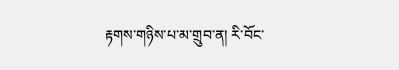རྟགས་གཉིས་པ་མ་གྲུབ་ན། རི་བོང་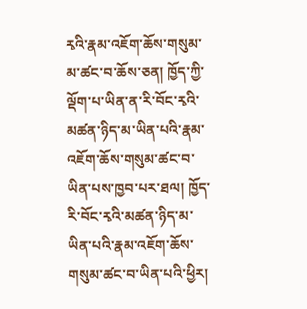རྭའི་རྣམ་འཇོག་ཆོས་གསུམ་མ་ཚང་བ་ཆོས་ཅན། ཁྱོད་ཀྱི་ལྡོག་པ་ཡིན་ན་རི་བོང་རྭའི་མཚན་ཉིད་མ་ཡིན་པའི་རྣམ་འཇོག་ཆོས་གསུམ་ཚང་བ་ཡིན་པས་ཁྱབ་པར་ཐལ། ཁྱོད་རི་བོང་རྭའི་མཚན་ཉིད་མ་ཡིན་པའི་རྣམ་འཇོག་ཆོས་གསུམ་ཚང་བ་ཡིན་པའི་ཕྱིར།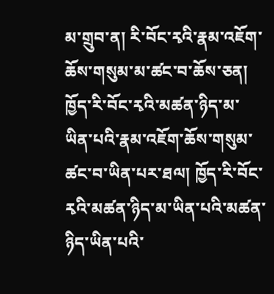མ་གྲུབ་ན། རི་བོང་རྭའི་རྣམ་འཇོག་ཆོས་གསུམ་མ་ཚང་བ་ཆོས་ཅན། ཁྱོད་རི་བོང་རྭའི་མཚན་ཉིད་མ་ཡིན་པའི་རྣམ་འཇོག་ཆོས་གསུམ་ཚང་བ་ཡིན་པར་ཐལ། ཁྱོད་རི་བོང་རྭའི་མཚན་ཉིད་མ་ཡིན་པའི་མཚན་ཉིད་ཡིན་པའི་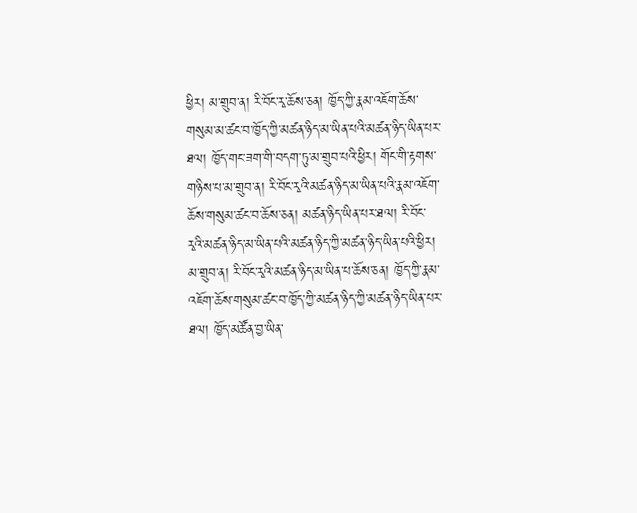ཕྱིར། མ་གྲུབ་ན། རི་བོང་རྭ་ཆོས་ཅན། ཁྱོད་ཀྱི་རྣམ་འཇོག་ཆོས་གསུམ་མ་ཚང་བ་ཁྱོད་ཀྱི་མཚན་ཉིད་མ་ཡིན་པའི་མཚན་ཉིད་ཡིན་པར་ཐལ། ཁྱོད་གང་ཟག་གི་བདག་ཏུ་མ་གྲུབ་པའི་ཕྱིར། གོང་གི་རྟགས་གཉིས་པ་མ་གྲུབ་ན། རི་བོང་རྭའི་མཚན་ཉིད་མ་ཡིན་པའི་རྣམ་འཇོག་ཆོས་གསུམ་ཚང་བ་ཆོས་ཅན། མཚན་ཉིད་ཡིན་པར་ཐལ། རི་བོང་རྭའི་མཚན་ཉིད་མ་ཡིན་པའི་མཚན་ཉིད་ཀྱི་མཚན་ཉིད་ཡིན་པའི་ཕྱིར། མ་གྲུབ་ན། རི་བོང་རྭའི་མཚན་ཉིད་མ་ཡིན་པ་ཆོས་ཅན། ཁྱོད་ཀྱི་རྣམ་འཇོག་ཆོས་གསུམ་ཚང་བ་ཁྱོད་ཀྱི་མཚན་ཉིད་ཀྱི་མཚན་ཉིད་ཡིན་པར་ཐལ། ཁྱོད་མཚོན་བྱ་ཡིན་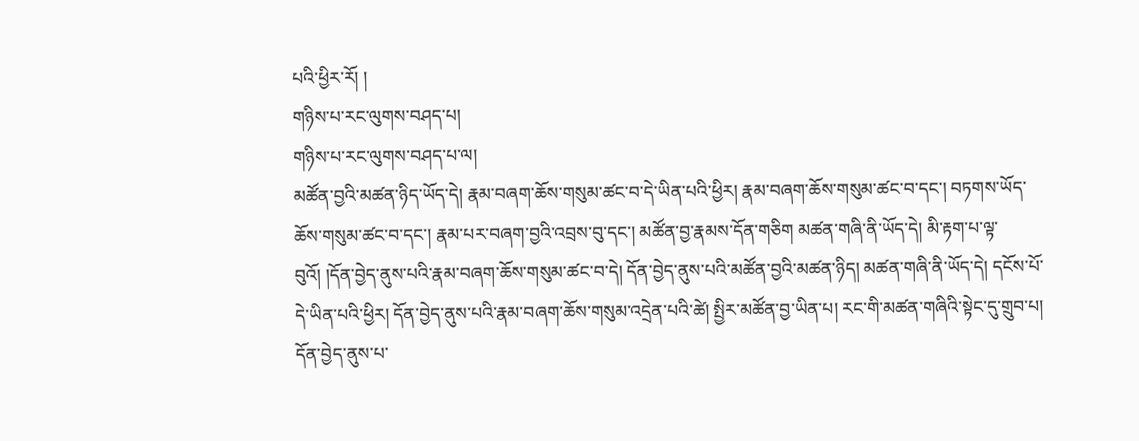པའི་ཕྱིར་རོ། །
གཉིས་པ་རང་ལུགས་བཤད་པ།
གཉིས་པ་རང་ལུགས་བཤད་པ་ལ།
མཚོན་བྱའི་མཚན་ཉིད་ཡོད་དེ། རྣམ་བཞག་ཆོས་གསུམ་ཚང་བ་དེ་ཡིན་པའི་ཕྱིར། རྣམ་བཞག་ཆོས་གསུམ་ཚང་བ་དང་། བཏགས་ཡོད་ཆོས་གསུམ་ཚང་བ་དང་། རྣམ་པར་བཞག་བྱའི་འབྲས་བུ་དང་། མཚོན་བྱ་རྣམས་དོན་གཅིག མཚན་གཞི་ནི་ཡོད་དེ། མི་རྟག་པ་ལྟ་བུའོ། །དོན་བྱེད་ནུས་པའི་རྣམ་བཞག་ཆོས་གསུམ་ཚང་བ་དེ། དོན་བྱེད་ནུས་པའི་མཚོན་བྱའི་མཚན་ཉིད། མཚན་གཞི་ནི་ཡོད་དེ། དངོས་པོ་དེ་ཡིན་པའི་ཕྱིར། དོན་བྱེད་ནུས་པའི་རྣམ་བཞག་ཆོས་གསུམ་འདྲེན་པའི་ཚེ། སྤྱིར་མཚོན་བྱ་ཡིན་པ། རང་གི་མཚན་གཞིའི་སྟེང་དུ་གྲུབ་པ། དོན་བྱེད་ནུས་པ་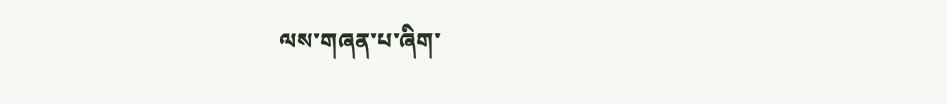ལས་གཞན་པ་ཞིག་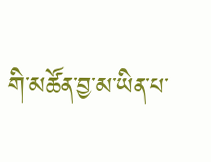གི་མཚོན་བྱ་མ་ཡིན་པ་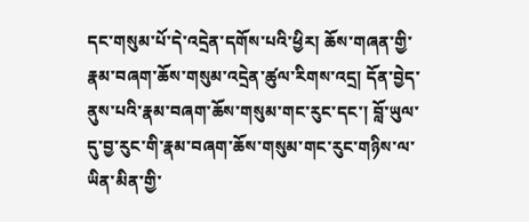དང་གསུམ་པོ་དེ་འདྲེན་དགོས་པའི་ཕྱིར། ཆོས་གཞན་གྱི་རྣམ་བཞག་ཆོས་གསུམ་འདྲེན་ཚུལ་རིགས་འདྲ། དོན་བྱེད་ནུས་པའི་རྣམ་བཞག་ཆོས་གསུམ་གང་རུང་དང་། བློ་ཡུལ་དུ་བྱ་རུང་གི་རྣམ་བཞག་ཆོས་གསུམ་གང་རུང་གཉིས་ལ་ཡིན་མིན་གྱི་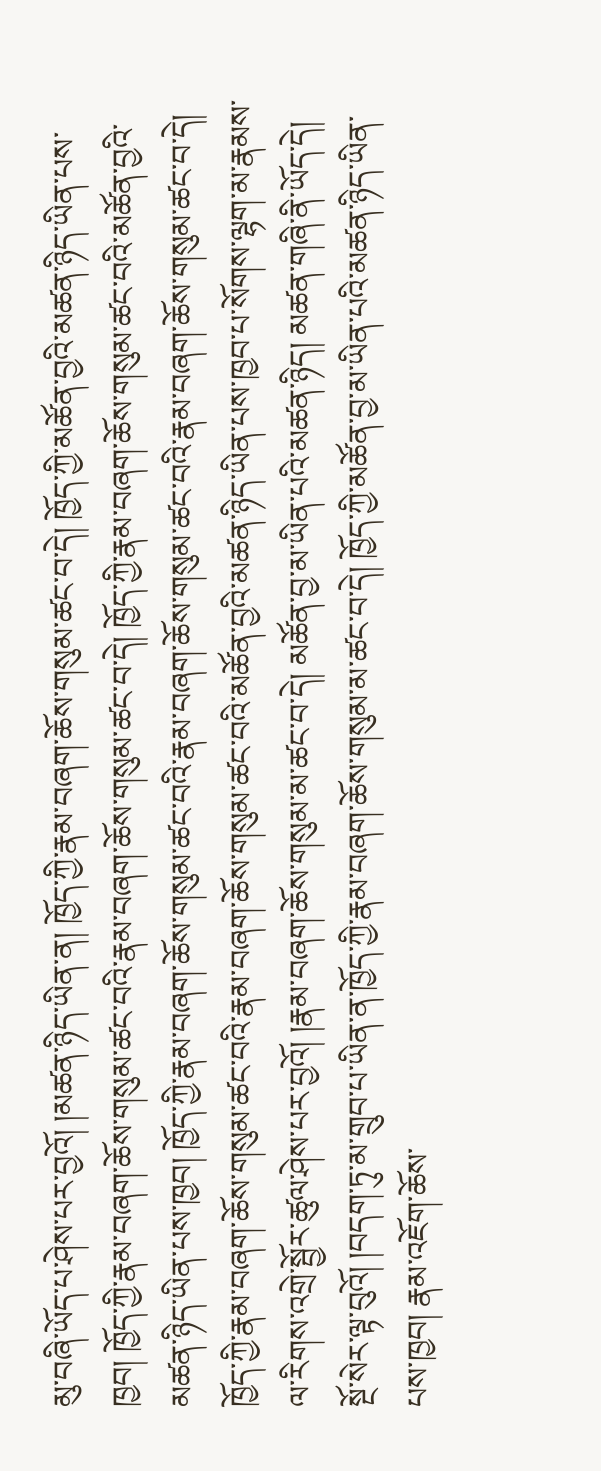མུ་བཞི་ཡོད་པ་ཤེས་པར་བྱའོ། །མཚན་ཉིད་ཡིན་ན། ཁྱོད་ཀྱི་རྣམ་བཞག་ཆོས་གསུམ་ཚང་བ་དེ། ཁྱོད་ཀྱི་མཚོན་བྱའི་མཚན་ཉིད་ཡིན་པས་ཁྱབ། ཁྱོད་ཀྱི་རྣམ་བཞག་ཆོས་གསུམ་ཚང་བའི་རྣམ་བཞག་ཆོས་གསུམ་ཚང་བ་དེ། ཁྱོད་ཀྱི་རྣམ་བཞག་ཆོས་གསུམ་ཚང་བའི་མཚོན་བྱའི་མཚན་ཉིད་ཡིན་པས་ཁྱབ། ཁྱོད་ཀྱི་རྣམ་བཞག་ཆོས་གསུམ་ཚང་བའི་རྣམ་བཞག་ཆོས་གསུམ་ཚང་བའི་རྣམ་བཞག་ཆོས་གསུམ་ཚང་བ་དེ། ཁྱོད་ཀྱི་རྣམ་བཞག་ཆོས་གསུམ་ཚང་བའི་རྣམ་བཞག་ཆོས་གསུམ་ཚང་བའི་མཚོན་བྱའི་མཚན་ཉིད་ཡིན་པས་ཁྱབ་པ་སོགས་ལྷག་མ་རྣམས་ལ་རིགས་འགྲེ་སྦྱོར་ཚུལ་ཤེས་པར་བྱའོ། །རྣམ་བཞག་ཆོས་གསུམ་མ་ཚང་བ་དེ། མཚོན་བྱ་མ་ཡིན་པའི་མཚན་ཉིད། མཚན་གཞི་ནི་ཡོད་དེ། སྔོ་སེར་ལྟ་བུའོ། །བདག་ཏུ་མ་གྲུབ་པ་ཡིན་ན་ཁྱོད་ཀྱི་རྣམ་བཞག་ཆོས་གསུམ་མ་ཚང་བ་དེ། ཁྱོད་ཀྱི་མཚོན་བྱ་མ་ཡིན་པའི་མཚན་ཉིད་ཡིན་པས་ཁྱབ། རྣམ་འཇོག་ཆོས་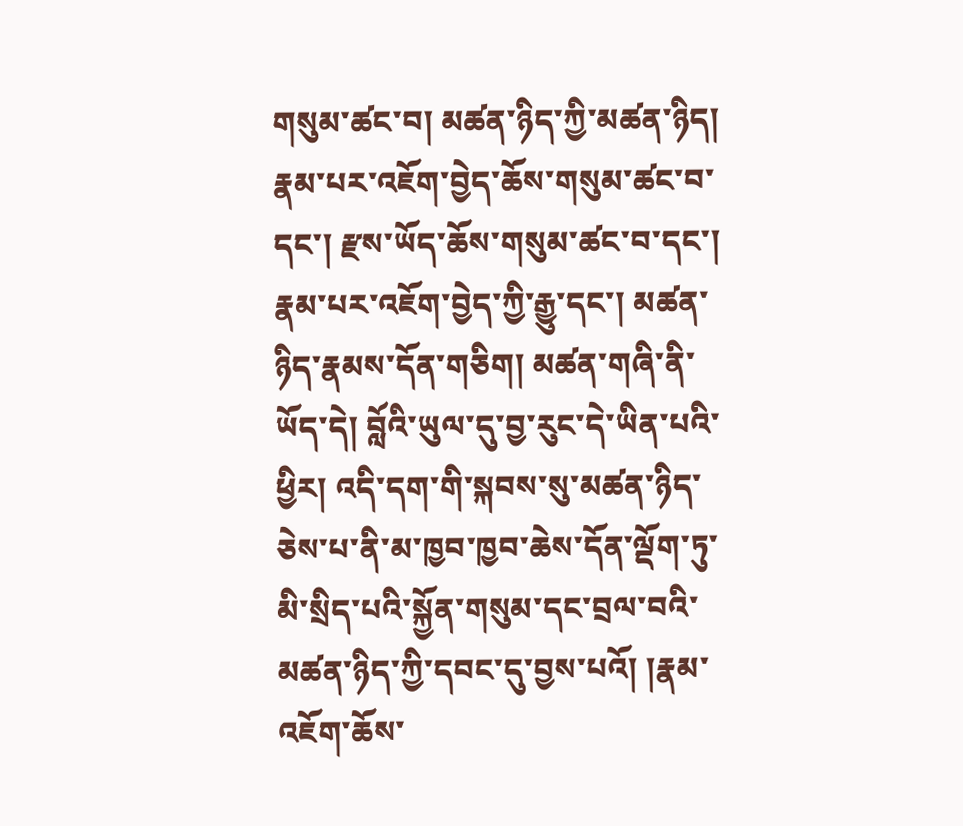གསུམ་ཚང་བ། མཚན་ཉིད་ཀྱི་མཚན་ཉིད། རྣམ་པར་འཇོག་བྱེད་ཆོས་གསུམ་ཚང་བ་དང་། རྫས་ཡོད་ཆོས་གསུམ་ཚང་བ་དང་། རྣམ་པར་འཇོག་བྱེད་ཀྱི་རྒྱུ་དང་། མཚན་ཉིད་རྣམས་དོན་གཅིག། མཚན་གཞི་ནི་ཡོད་དེ། བློའི་ཡུལ་དུ་བྱ་རུང་དེ་ཡིན་པའི་ཕྱིར། འདི་དག་གི་སྐབས་སུ་མཚན་ཉིད་ཅེས་པ་ནི་མ་ཁྱབ་ཁྱབ་ཆེས་དོན་ལྡོག་ཏུ་མི་སྲིད་པའི་སྐྱོན་གསུམ་དང་བྲལ་བའི་མཚན་ཉིད་ཀྱི་དབང་དུ་བྱས་པའོ། །རྣམ་འཇོག་ཆོས་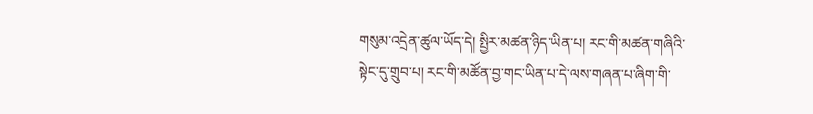གསུམ་འདྲེན་ཚུལ་ཡོད་དེ། སྤྱིར་མཚན་ཉིད་ཡིན་པ། རང་གི་མཚན་གཞིའི་སྟེང་དུ་གྲུབ་པ། རང་གི་མཚོན་བྱ་གང་ཡིན་པ་དེ་ལས་གཞན་པ་ཞིག་གི་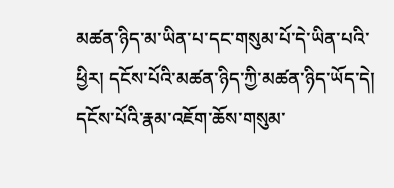མཚན་ཉིད་མ་ཡིན་པ་དང་གསུམ་པོ་དེ་ཡིན་པའི་ཕྱིར། དངོས་པོའི་མཚན་ཉིད་ཀྱི་མཚན་ཉིད་ཡོད་དེ། དངོས་པོའི་རྣམ་འཇོག་ཆོས་གསུམ་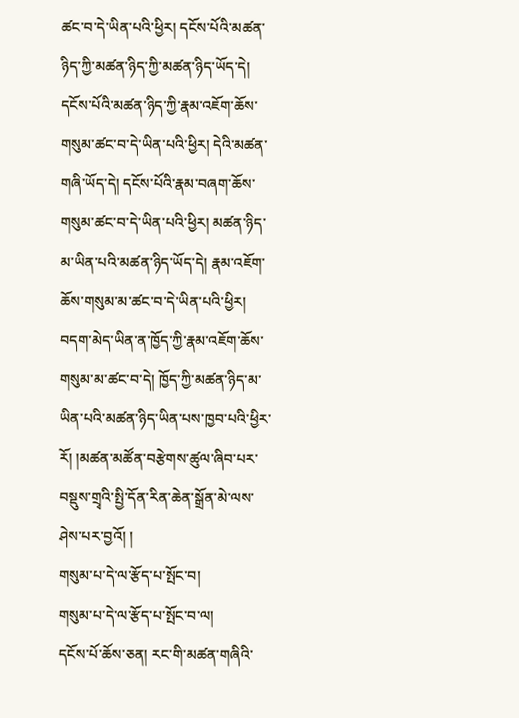ཚང་བ་དེ་ཡིན་པའི་ཕྱིར། དངོས་པོའི་མཚན་ཉིད་ཀྱི་མཚན་ཉིད་ཀྱི་མཚན་ཉིད་ཡོད་དེ། དངོས་པོའི་མཚན་ཉིད་ཀྱི་རྣམ་འཇོག་ཆོས་གསུམ་ཚང་བ་དེ་ཡིན་པའི་ཕྱིར། དེའི་མཚན་གཞི་ཡོད་དེ། དངོས་པོའི་རྣམ་བཞག་ཆོས་གསུམ་ཚང་བ་དེ་ཡིན་པའི་ཕྱིར། མཚན་ཉིད་མ་ཡིན་པའི་མཚན་ཉིད་ཡོད་དེ། རྣམ་འཇོག་ཆོས་གསུམ་མ་ཚང་བ་དེ་ཡིན་པའི་ཕྱིར། བདག་མེད་ཡིན་ན་ཁྱོད་ཀྱི་རྣམ་འཇོག་ཆོས་གསུམ་མ་ཚང་བ་དེ། ཁྱོད་ཀྱི་མཚན་ཉིད་མ་ཡིན་པའི་མཚན་ཉིད་ཡིན་པས་ཁྱབ་པའི་ཕྱིར་རོ། །མཚན་མཚོན་བརྩེགས་ཚུལ་ཞིབ་པར་བསྡུས་གྲྭའི་སྤྱི་དོན་རིན་ཆེན་སྒྲོན་མེ་ལས་ཤེས་པར་བྱའོ། །
གསུམ་པ་དེ་ལ་རྩོད་པ་སྤོང་བ།
གསུམ་པ་དེ་ལ་རྩོད་པ་སྤོང་བ་ལ།
དངོས་པོ་ཆོས་ཅན། རང་གི་མཚན་གཞིའི་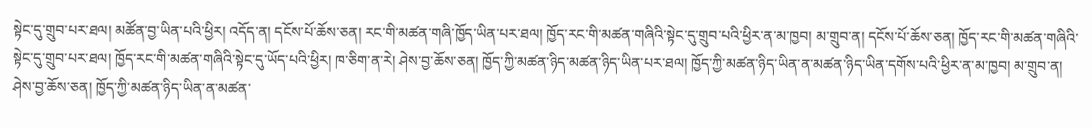སྟེང་དུ་གྲུབ་པར་ཐལ། མཚོན་བྱ་ཡིན་པའི་ཕྱིར། འདོད་ན། དངོས་པོ་ཆོས་ཅན། རང་གི་མཚན་གཞི་ཁྱོད་ཡིན་པར་ཐལ། ཁྱོད་རང་གི་མཚན་གཞིའི་སྟེང་དུ་གྲུབ་པའི་ཕྱིར་ན་མ་ཁྱབ། མ་གྲུབ་ན། དངོས་པོ་ཆོས་ཅན། ཁྱོད་རང་གི་མཚན་གཞིའི་སྟེང་དུ་གྲུབ་པར་ཐལ། ཁྱོད་རང་གི་མཚན་གཞིའི་སྟེང་དུ་ཡོད་པའི་ཕྱིར། ཁ་ཅིག་ན་རེ། ཤེས་བྱ་ཆོས་ཅན། ཁྱོད་ཀྱི་མཚན་ཉིད་མཚན་ཉིད་ཡིན་པར་ཐལ། ཁྱོད་ཀྱི་མཚན་ཉིད་ཡིན་ན་མཚན་ཉིད་ཡིན་དགོས་པའི་ཕྱིར་ན་མ་ཁྱབ། མ་གྲུབ་ན། ཤེས་བྱ་ཆོས་ཅན། ཁྱོད་ཀྱི་མཚན་ཉིད་ཡིན་ན་མཚན་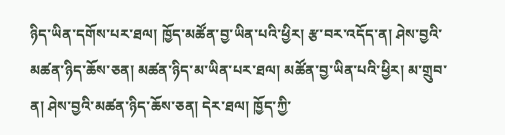ཉིད་ཡིན་དགོས་པར་ཐལ། ཁྱོད་མཚོན་བྱ་ཡིན་པའི་ཕྱིར། རྩ་བར་འདོད་ན། ཤེས་བྱའི་མཚན་ཉིད་ཆོས་ཅན། མཚན་ཉིད་མ་ཡིན་པར་ཐལ། མཚོན་བྱ་ཡིན་པའི་ཕྱིར། མ་གྲུབ་ན། ཤེས་བྱའི་མཚན་ཉིད་ཆོས་ཅན། དེར་ཐལ། ཁྱོད་ཀྱི་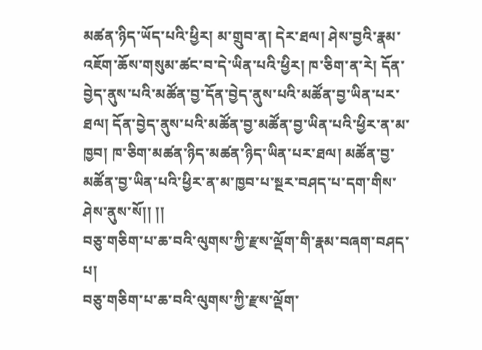མཚན་ཉིད་ཡོད་པའི་ཕྱིར། མ་གྲུབ་ན། དེར་ཐལ། ཤེས་བྱའི་རྣམ་འཇོག་ཆོས་གསུམ་ཚང་བ་དེ་ཡིན་པའི་ཕྱིར། ཁ་ཅིག་ན་རེ། དོན་བྱེད་ནུས་པའི་མཚོན་བྱ་དོན་བྱེད་ནུས་པའི་མཚོན་བྱ་ཡིན་པར་ཐལ། དོན་བྱེད་ནུས་པའི་མཚོན་བྱ་མཚོན་བྱ་ཡིན་པའི་ཕྱིར་ན་མ་ཁྱབ། ཁ་ཅིག་མཚན་ཉིད་མཚན་ཉིད་ཡིན་པར་ཐལ། མཚོན་བྱ་མཚོན་བྱ་ཡིན་པའི་ཕྱིར་ན་མ་ཁྱབ་པ་སྔར་བཤད་པ་དག་གིས་ཤེས་ནུས་སོ།། །།
བཅུ་གཅིག་པ་ཆ་བའི་ལུགས་ཀྱི་རྫས་ལྡོག་གི་རྣམ་བཞག་བཤད་པ།
བཅུ་གཅིག་པ་ཆ་བའི་ལུགས་ཀྱི་རྫས་ལྡོག་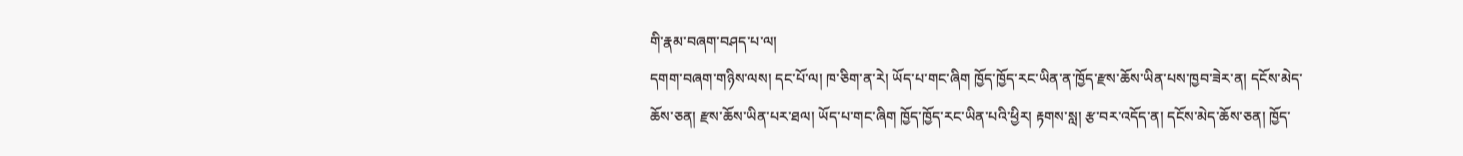གི་རྣམ་བཞག་བཤད་པ་ལ།
དགག་བཞག་གཉིས་ལས། དང་པོ་ལ། ཁ་ཅིག་ན་རེ། ཡོད་པ་གང་ཞིག ཁྱོད་ཁྱོད་རང་ཡིན་ན་ཁྱོད་རྫས་ཆོས་ཡིན་པས་ཁྱབ་ཟེར་ན། དངོས་མེད་ཆོས་ཅན། རྫས་ཆོས་ཡིན་པར་ཐལ། ཡོད་པ་གང་ཞིག ཁྱོད་ཁྱོད་རང་ཡིན་པའི་ཕྱིར། རྟགས་སླ། རྩ་བར་འདོད་ན། དངོས་མེད་ཆོས་ཅན། ཁྱོད་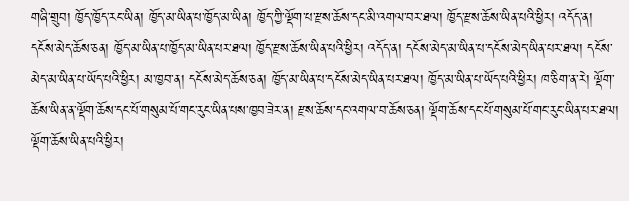གཞི་གྲུབ། ཁྱོད་ཁྱོད་རང་ཡིན། ཁྱོད་མ་ཡིན་པ་ཁྱོད་མ་ཡིན། ཁྱོད་ཀྱི་ལྡོག་པ་རྫས་ཆོས་དང་མི་འགལ་བར་ཐལ། ཁྱོད་རྫས་ཆོས་ཡིན་པའི་ཕྱིར། འདོད་ན། དངོས་མེད་ཆོས་ཅན། ཁྱོད་མ་ཡིན་པ་ཁྱོད་མ་ཡིན་པར་ཐལ། ཁྱོད་རྫས་ཆོས་ཡིན་པའི་ཕྱིར། འདོད་ན། དངོས་མེད་མ་ཡིན་པ་དངོས་མེད་ཡིན་པར་ཐལ། དངོས་མེད་མ་ཡིན་པ་ཡོད་པའི་ཕྱིར། མ་ཁྱབ་ན། དངོས་མེད་ཆོས་ཅན། ཁྱོད་མ་ཡིན་པ་དངོས་མེད་ཡིན་པར་ཐལ། ཁྱོད་མ་ཡིན་པ་ཡོད་པའི་ཕྱིར། ཁ་ཅིག་ན་རེ། ལྡོག་ཆོས་ཡིན་ན་ལྡོག་ཆོས་དང་པོ་གསུམ་པོ་གང་རུང་ཡིན་པས་ཁྱབ་ཟེར་ན། རྫས་ཆོས་དང་འགལ་བ་ཆོས་ཅན། ལྡོག་ཆོས་དང་པོ་གསུམ་པོ་གང་རུང་ཡིན་པར་ཐལ། ལྡོག་ཆོས་ཡིན་པའི་ཕྱིར།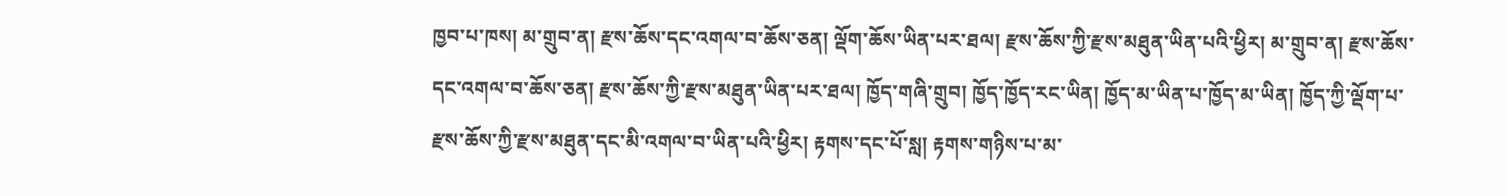ཁྱབ་པ་ཁས། མ་གྲུབ་ན། རྫས་ཆོས་དང་འགལ་བ་ཆོས་ཅན། ལྡོག་ཆོས་ཡིན་པར་ཐལ། རྫས་ཆོས་ཀྱི་རྫས་མཐུན་ཡིན་པའི་ཕྱིར། མ་གྲུབ་ན། རྫས་ཆོས་དང་འགལ་བ་ཆོས་ཅན། རྫས་ཆོས་ཀྱི་རྫས་མཐུན་ཡིན་པར་ཐལ། ཁྱོད་གཞི་གྲུབ། ཁྱོད་ཁྱོད་རང་ཡིན། ཁྱོད་མ་ཡིན་པ་ཁྱོད་མ་ཡིན། ཁྱོད་ཀྱི་ལྡོག་པ་རྫས་ཆོས་ཀྱི་རྫས་མཐུན་དང་མི་འགལ་བ་ཡིན་པའི་ཕྱིར། རྟགས་དང་པོ་སླ། རྟགས་གཉིས་པ་མ་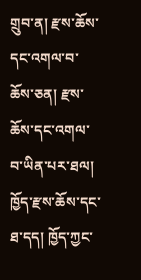གྲུབ་ན། རྫས་ཆོས་དང་འགལ་བ་ཆོས་ཅན། རྫས་ཆོས་དང་འགལ་བ་ཡིན་པར་ཐལ། ཁྱོད་རྫས་ཆོས་དང་ཐ་དད། ཁྱོད་ཀྱང་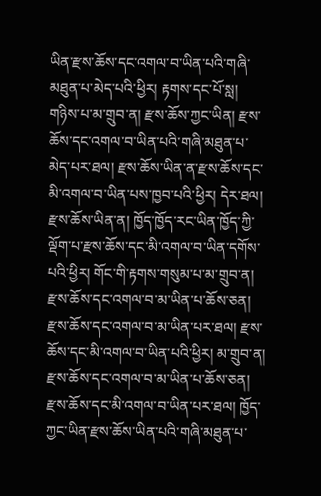ཡིན་རྫས་ཆོས་དང་འགལ་བ་ཡིན་པའི་གཞི་མཐུན་པ་མེད་པའི་ཕྱིར། རྟགས་དང་པོ་སླ། གཉིས་པ་མ་གྲུབ་ན། རྫས་ཆོས་ཀྱང་ཡིན། རྫས་ཆོས་དང་འགལ་བ་ཡིན་པའི་གཞི་མཐུན་པ་མེད་པར་ཐལ། རྫས་ཆོས་ཡིན་ན་རྫས་ཆོས་དང་མི་འགལ་བ་ཡིན་པས་ཁྱབ་པའི་ཕྱིར། དེར་ཐལ། རྫས་ཆོས་ཡིན་ན། ཁྱོད་ཁྱོད་རང་ཡིན་ཁྱོད་ཀྱི་ལྡོག་པ་རྫས་ཆོས་དང་མི་འགལ་བ་ཡིན་དགོས་པའི་ཕྱིར། གོང་གི་རྟགས་གསུམ་པ་མ་གྲུབ་ན། རྫས་ཆོས་དང་འགལ་བ་མ་ཡིན་པ་ཆོས་ཅན། རྫས་ཆོས་དང་འགལ་བ་མ་ཡིན་པར་ཐལ། རྫས་ཆོས་དང་མི་འགལ་བ་ཡིན་པའི་ཕྱིར། མ་གྲུབ་ན། རྫས་ཆོས་དང་འགལ་བ་མ་ཡིན་པ་ཆོས་ཅན། རྫས་ཆོས་དང་མི་འགལ་བ་ཡིན་པར་ཐལ། ཁྱོད་ཀྱང་ཡིན་རྫས་ཆོས་ཡིན་པའི་གཞི་མཐུན་པ་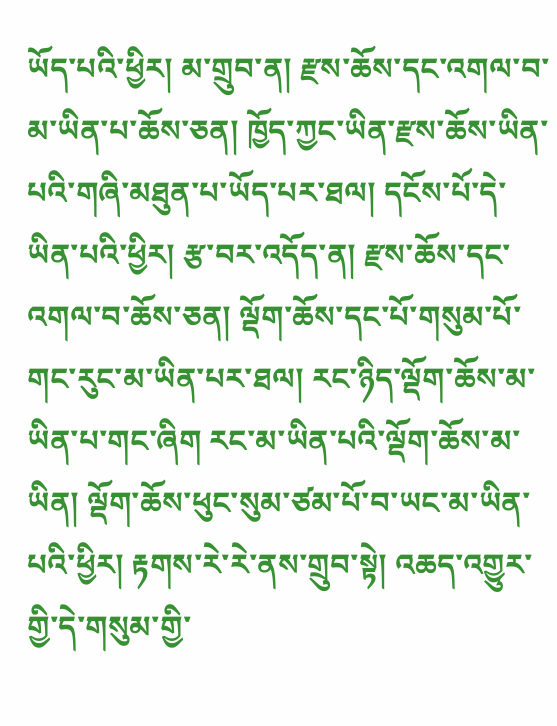ཡོད་པའི་ཕྱིར། མ་གྲུབ་ན། རྫས་ཆོས་དང་འགལ་བ་མ་ཡིན་པ་ཆོས་ཅན། ཁྱོད་ཀྱང་ཡིན་རྫས་ཆོས་ཡིན་པའི་གཞི་མཐུན་པ་ཡོད་པར་ཐལ། དངོས་པོ་དེ་ཡིན་པའི་ཕྱིར། རྩ་བར་འདོད་ན། རྫས་ཆོས་དང་འགལ་བ་ཆོས་ཅན། ལྡོག་ཆོས་དང་པོ་གསུམ་པོ་གང་རུང་མ་ཡིན་པར་ཐལ། རང་ཉིད་ལྡོག་ཆོས་མ་ཡིན་པ་གང་ཞིག རང་མ་ཡིན་པའི་ལྡོག་ཆོས་མ་ཡིན། ལྡོག་ཆོས་ཕུང་སུམ་ཙམ་པོ་བ་ཡང་མ་ཡིན་པའི་ཕྱིར། རྟགས་རེ་རེ་ནས་གྲུབ་སྟེ། འཆད་འགྱུར་གྱི་དེ་གསུམ་གྱི་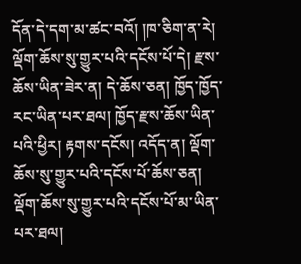དོན་དེ་དག་མ་ཚང་བའོ། །ཁ་ཅིག་ན་རེ། ལྡོག་ཆོས་སུ་གྱུར་པའི་དངོས་པོ་དེ། རྫས་ཆོས་ཡིན་ཟེར་ན། དེ་ཆོས་ཅན། ཁྱོད་ཁྱོད་རང་ཡིན་པར་ཐལ། ཁྱོད་རྫས་ཆོས་ཡིན་པའི་ཕྱིར། རྟགས་དངོས། འདོད་ན། ལྡོག་ཆོས་སུ་གྱུར་པའི་དངོས་པོ་ཆོས་ཅན། ལྡོག་ཆོས་སུ་གྱུར་པའི་དངོས་པོ་མ་ཡིན་པར་ཐལ།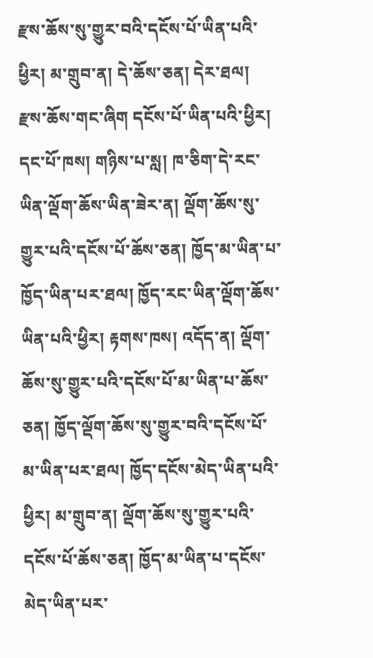རྫས་ཆོས་སུ་གྱུར་བའི་དངོས་པོ་ཡིན་པའི་ཕྱིར། མ་གྲུབ་ན། དེ་ཆོས་ཅན། དེར་ཐལ། རྫས་ཆོས་གང་ཞིག དངོས་པོ་ཡིན་པའི་ཕྱིར། དང་པོ་ཁས། གཉིས་པ་སླ། ཁ་ཅིག་དེ་རང་ཡིན་ལྡོག་ཆོས་ཡིན་ཟེར་ན། ལྡོག་ཆོས་སུ་གྱུར་པའི་དངོས་པོ་ཆོས་ཅན། ཁྱོད་མ་ཡིན་པ་ཁྱོད་ཡིན་པར་ཐལ། ཁྱོད་རང་ཡིན་ལྡོག་ཆོས་ཡིན་པའི་ཕྱིར། རྟགས་ཁས། འདོད་ན། ལྡོག་ཆོས་སུ་གྱུར་པའི་དངོས་པོ་མ་ཡིན་པ་ཆོས་ཅན། ཁྱོད་ལྡོག་ཆོས་སུ་གྱུར་བའི་དངོས་པོ་མ་ཡིན་པར་ཐལ། ཁྱོད་དངོས་མེད་ཡིན་པའི་ཕྱིར། མ་གྲུབ་ན། ལྡོག་ཆོས་སུ་གྱུར་པའི་དངོས་པོ་ཆོས་ཅན། ཁྱོད་མ་ཡིན་པ་དངོས་མེད་ཡིན་པར་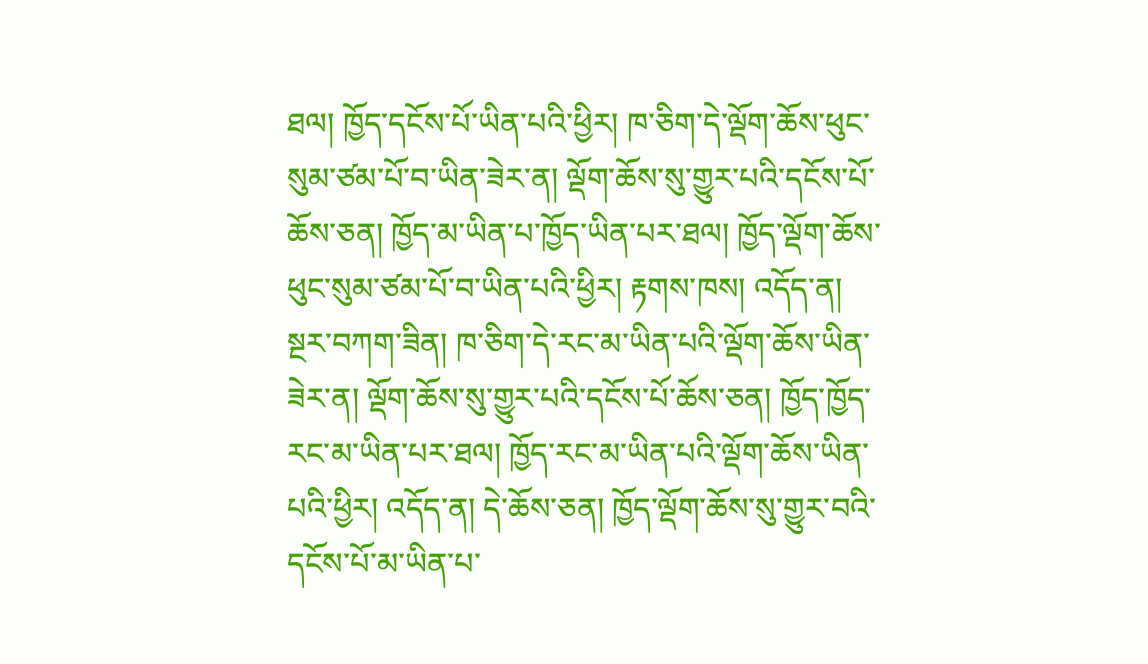ཐལ། ཁྱོད་དངོས་པོ་ཡིན་པའི་ཕྱིར། ཁ་ཅིག་དེ་ལྡོག་ཆོས་ཕུང་སུམ་ཙམ་པོ་བ་ཡིན་ཟེར་ན། ལྡོག་ཆོས་སུ་གྱུར་པའི་དངོས་པོ་ཆོས་ཅན། ཁྱོད་མ་ཡིན་པ་ཁྱོད་ཡིན་པར་ཐལ། ཁྱོད་ལྡོག་ཆོས་ཕུང་སུམ་ཙམ་པོ་བ་ཡིན་པའི་ཕྱིར། རྟགས་ཁས། འདོད་ན། སྔར་བཀག་ཟིན། ཁ་ཅིག་དེ་རང་མ་ཡིན་པའི་ལྡོག་ཆོས་ཡིན་ཟེར་ན། ལྡོག་ཆོས་སུ་གྱུར་པའི་དངོས་པོ་ཆོས་ཅན། ཁྱོད་ཁྱོད་རང་མ་ཡིན་པར་ཐལ། ཁྱོད་རང་མ་ཡིན་པའི་ལྡོག་ཆོས་ཡིན་པའི་ཕྱིར། འདོད་ན། དེ་ཆོས་ཅན། ཁྱོད་ལྡོག་ཆོས་སུ་གྱུར་བའི་དངོས་པོ་མ་ཡིན་པ་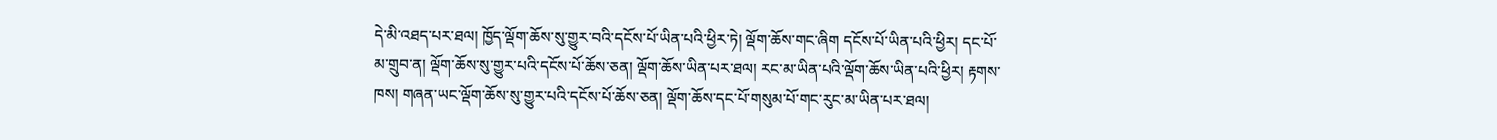དེ་མི་འཐད་པར་ཐལ། ཁྱོད་ལྡོག་ཆོས་སུ་གྱུར་བའི་དངོས་པོ་ཡིན་པའི་ཕྱིར་ཏེ། ལྡོག་ཆོས་གང་ཞིག དངོས་པོ་ཡིན་པའི་ཕྱིར། དང་པོ་མ་གྲུབ་ན། ལྡོག་ཆོས་སུ་གྱུར་པའི་དངོས་པོ་ཆོས་ཅན། ལྡོག་ཆོས་ཡིན་པར་ཐལ། རང་མ་ཡིན་པའི་ལྡོག་ཆོས་ཡིན་པའི་ཕྱིར། རྟགས་ཁས། གཞན་ཡང་ལྡོག་ཆོས་སུ་གྱུར་པའི་དངོས་པོ་ཆོས་ཅན། ལྡོག་ཆོས་དང་པོ་གསུམ་པོ་གང་རུང་མ་ཡིན་པར་ཐལ།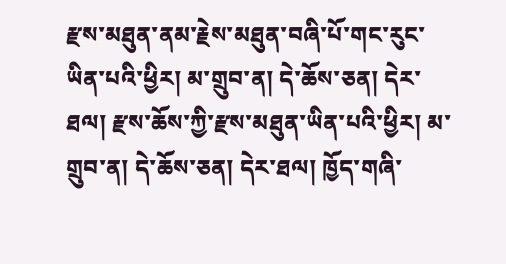རྫས་མཐུན་ནམ་རྗེས་མཐུན་བཞི་པོ་གང་རུང་ཡིན་པའི་ཕྱིར། མ་གྲུབ་ན། དེ་ཆོས་ཅན། དེར་ཐལ། རྫས་ཆོས་ཀྱི་རྫས་མཐུན་ཡིན་པའི་ཕྱིར། མ་གྲུབ་ན། དེ་ཆོས་ཅན། དེར་ཐལ། ཁྱོད་གཞི་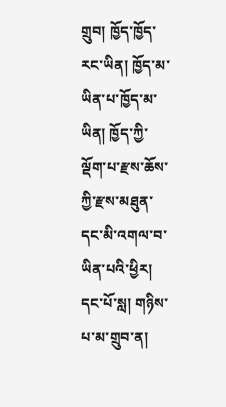གྲུབ། ཁྱོད་ཁྱོད་རང་ཡིན། ཁྱོད་མ་ཡིན་པ་ཁྱོད་མ་ཡིན། ཁྱོད་ཀྱི་ལྡོག་པ་རྫས་ཆོས་ཀྱི་རྫས་མཐུན་དང་མི་འགལ་བ་ཡིན་པའི་ཕྱིར། དང་པོ་སླ། གཉིས་པ་མ་གྲུབ་ན།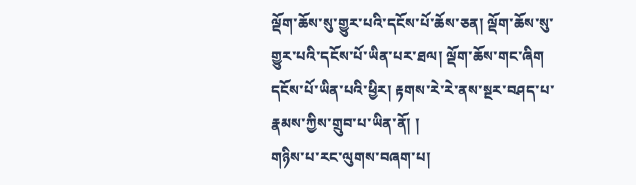ལྡོག་ཆོས་སུ་གྱུར་པའི་དངོས་པོ་ཆོས་ཅན། ལྡོག་ཆོས་སུ་གྱུར་པའི་དངོས་པོ་ཡིན་པར་ཐལ། ལྡོག་ཆོས་གང་ཞིག དངོས་པོ་ཡིན་པའི་ཕྱིར། རྟགས་རེ་རེ་ནས་སྔར་བཤད་པ་རྣམས་ཀྱིས་གྲུབ་པ་ཡིན་ནོ། །
གཉིས་པ་རང་ལུགས་བཞག་པ།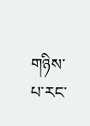གཉིས་པ་རང་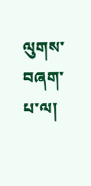ལུགས་བཞག་པ་ལ།